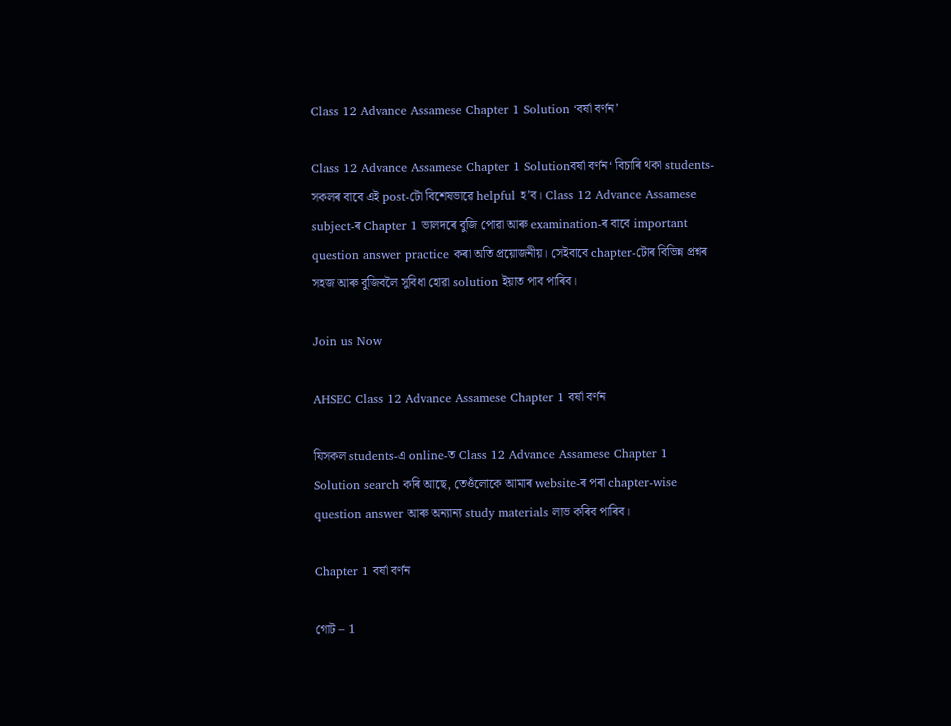Class 12 Advance Assamese Chapter 1 Solution ‘বর্ষা বর্ণন’

Class 12 Advance Assamese Chapter 1 Solutionবর্ষা বর্ণন‘ বিচাৰি থকা students-সকলৰ বাবে এই post-টো বিশেষভাৱে helpful হ’ব। Class 12 Advance Assamese subject-ৰ Chapter 1 ভালদৰে বুজি পোৱা আৰু examination-ৰ বাবে important question answer practice কৰা অতি প্ৰয়োজনীয়। সেইবাবে chapter-টোৰ বিভিন্ন প্ৰশ্নৰ সহজ আৰু বুজিবলৈ সুবিধা হোৱা solution ইয়াত পাব পাৰিব।

Join us Now

AHSEC Class 12 Advance Assamese Chapter 1 বর্ষা বর্ণন

যিসকল students-এ online-ত Class 12 Advance Assamese Chapter 1 Solution search কৰি আছে, তেওঁলোকে আমাৰ website-ৰ পৰা chapter-wise question answer আৰু অন্যান্য study materials লাভ কৰিব পাৰিব।

Chapter 1 বর্ষা বর্ণন

গোট – 1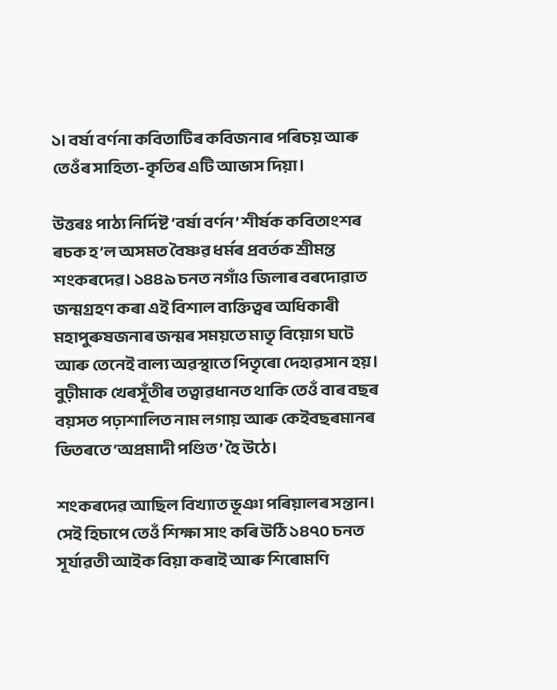১। বর্ষা বর্ণনা কবিতাটিৰ কবিজনাৰ পৰিচয় আৰু তেওঁৰ সাহিত্য-কৃতিৰ এটি আভাস দিয়া।

উত্তৰঃ পাঠ্য নির্দিষ্ট ‘বর্ষা বর্ণন’ শীর্ষক কবিতাংশৰ ৰচক হ’ল অসমত বৈষ্ণৱ ধৰ্মৰ প্ৰবৰ্তক শ্রীমন্ত শংকৰদেৱ। ১৪৪৯ চনত নগাঁও জিলাৰ বৰদোৱাত জন্মগ্রহণ কৰা এই বিশাল ব্যক্তিত্বৰ অধিকাৰী মহাপুৰুষজনাৰ জন্মৰ সময়তে মাতৃ বিয়োগ ঘটে আৰু তেনেই বাল্য অৱস্থাতে পিতৃৰো দেহাৱসান হয়। বুঢ়ীমাক খেৰসূঁতীৰ তত্বাৱধানত থাকি তেওঁ বাৰ বছৰ বয়সত পঢ়াশালিত নাম লগায় আৰু কেইবছৰমানৰ ভিতৰতে ‘অপ্রমাদী পণ্ডিত’ হৈ উঠে।

শংকৰদেৱ আছিল বিখ্যাত ভূঞা পৰিয়ালৰ সন্তান। সেই হিচাপে তেওঁ শিক্ষা সাং কৰি উঠি ১৪৭০ চনত সূর্যাৱতী আইক বিয়া কৰাই আৰু শিৰোমণি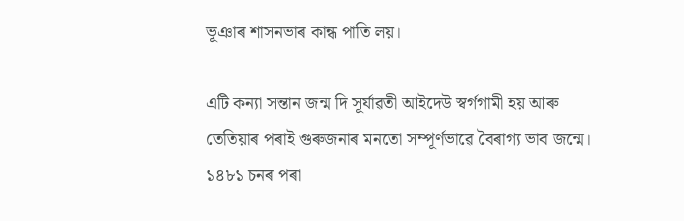ভূঞাৰ শাসনভাৰ কান্ধ পাতি লয়।

এটি কন্যা সন্তান জন্ম দি সূর্যাৱতী আইদেউ স্বৰ্গগামী হয় আৰু তেতিয়াৰ পৰাই গুৰুজনাৰ মনতো সম্পূৰ্ণভাৱে বৈৰাগ্য ভাব জন্মে। ১৪৮১ চনৰ পৰা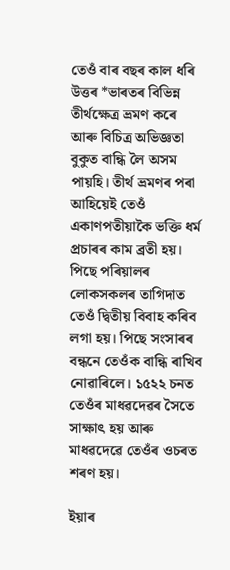তেওঁ বাৰ বছৰ কাল ধৰি উত্তৰ *ভাৰতৰ বিভিন্ন তীর্থক্ষেত্ৰ ভ্ৰমণ কৰে আৰু বিচিত্র অভিজ্ঞতা বুকুত বান্ধি লৈ অসম পায়হি। তীর্থ ভ্ৰমণৰ পৰা আহিয়েই তেওঁ একাণপতীয়াকৈ ভক্তি ধৰ্ম প্ৰচাৰৰ কাম ব্রতী হয়। পিছে পৰিয়ালৰ লোকসকলৰ তাগিদাত তেওঁ দ্বিতীয় বিবাহ কৰিব লগা হয়। পিছে সংসাৰৰ বন্ধনে তেওঁক বান্ধি ৰাখিব নোৱাৰিলে। ১৫২২ চনত তেওঁৰ মাধৱদেৱৰ সৈতে সাক্ষাৎ হয় আৰু মাধৱদেৱে তেওঁৰ ওচৰত শৰণ হয়।

ইয়াৰ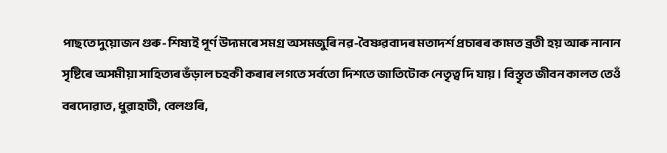পাছতে দুয়োজন গুৰু-শিষ্যই পূৰ্ণ উদ্যমৰে সমগ্ৰ অসমজুৰি নৱ-বৈষ্ণৱবাদৰ মতাদর্শ প্ৰচাৰৰ কামত ব্রতী হয় আৰু নানান সৃষ্টিৰে অসমীয়া সাহিত্যৰ ভঁড়াল চহকী কৰাৰ লগতে সৰ্বতো দিশতে জাতিটোক নেতৃত্ব দি যায়। বিস্তৃত জীবন কালত তেওঁ বৰদোৱাত, ধুৱাহাটী, বেলগুৰি,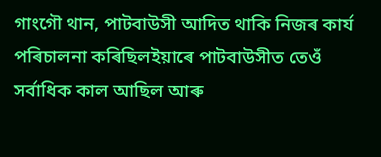গাংগৌ থান, পাটবাউসী আদিত থাকি নিজৰ কাৰ্য পৰিচালনা কৰিছিলইয়াৰে পাটবাউসীত তেওঁ সর্বাধিক কাল আছিল আৰু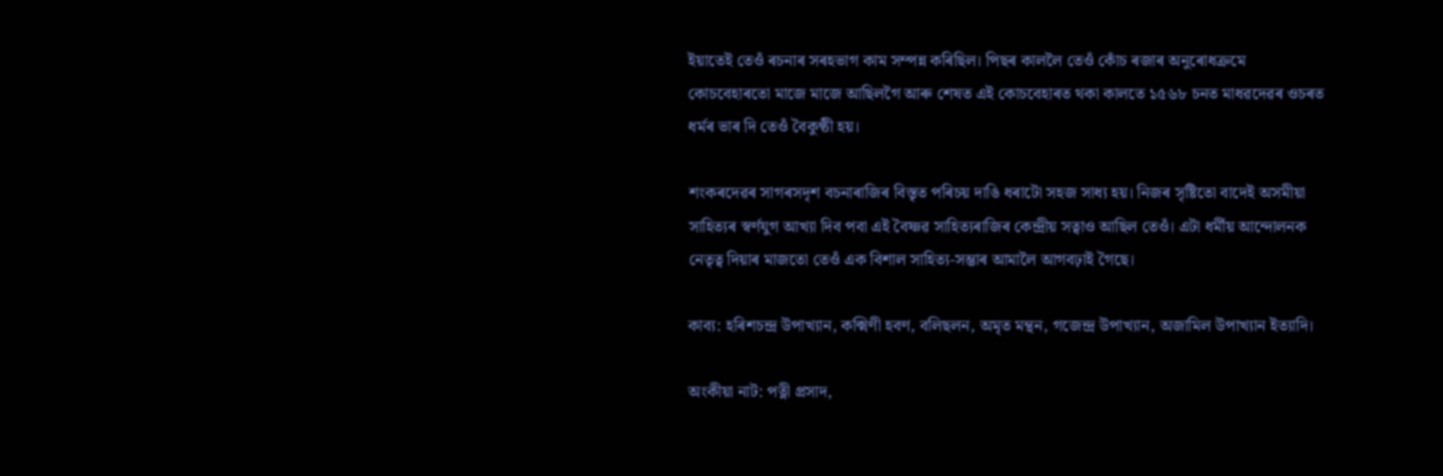ইয়াতেই তেওঁ ৰচনাৰ সৰহভাগ কাম সম্পন্ন কৰিছিল। পিছৰ কাললৈ তেওঁ কোঁচ ৰজাৰ অনুৰোধক্রমে কোচবেহাৰতো মাজে মাজে আছিলগৈ আৰু শেষত এই কোচবেহাৰত থকা কালতে ১৫৬৮ চনত মাধৱদেৱৰ ওচৰত ধৰ্মৰ ভাৰ দি তেওঁ বৈকুণ্ঠী হয়।

শংকৰদেৱৰ সাগৰসদৃশ বচনাৰাজিৰ বিস্তৃত পৰিচয় দাঙি ধৰাটো সহজ সাধ্য হয়। নিজৰ সৃষ্টিতো বাদেই অসমীয়া সাহিত্যৰ স্বর্ণযুগ আখ্যা দিব পবা এই বৈষ্ণৱ সাহিত্যৰাজিৰ কেন্দ্রীয় সত্বাও আছিল তেওঁ। এটা ধর্মীয় আন্দোলনক নেতৃত্ব দিয়াৰ মাজতো তেওঁ এক বিশাল সাহিত্য-সম্ভাৰ আমালৈ আগবঢ়াই গৈছে।

কাব্য: হৰিশচন্দ্ৰ উপাখ্যান, কক্মিণী হবণ, বলিছলন, অমৃত মন্থন, গজেন্দ্র উপাখ্যান, অজামিল উপাখ্যান ইত্যাদি।

অংকীয়া নাট: পত্নী প্রসাদ,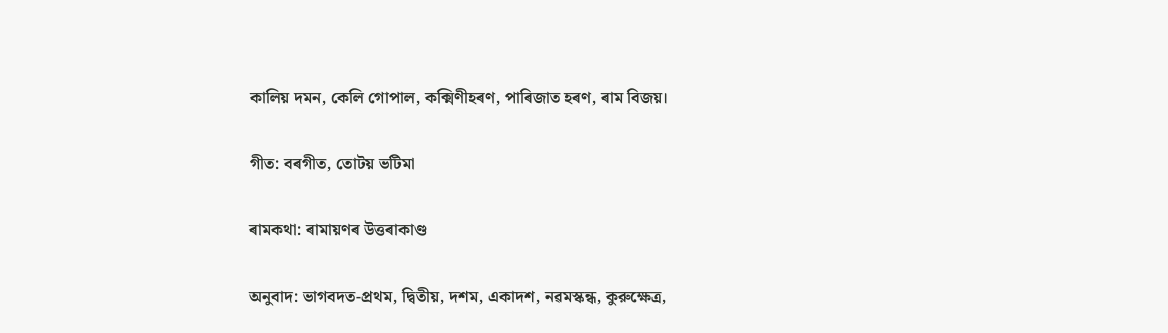কালিয় দমন, কেলি গোপাল, কক্মিণীহৰণ, পাৰিজাত হৰণ, ৰাম বিজয়।

গীত: বৰগীত, তোটয় ভটিমা

ৰামকথা: ৰামায়ণৰ উত্তৰাকাণ্ড

অনুবাদ: ভাগবদত-প্রথম, দ্বিতীয়, দশম, একাদশ, নৱমস্কন্ধ, কুরুক্ষেত্র,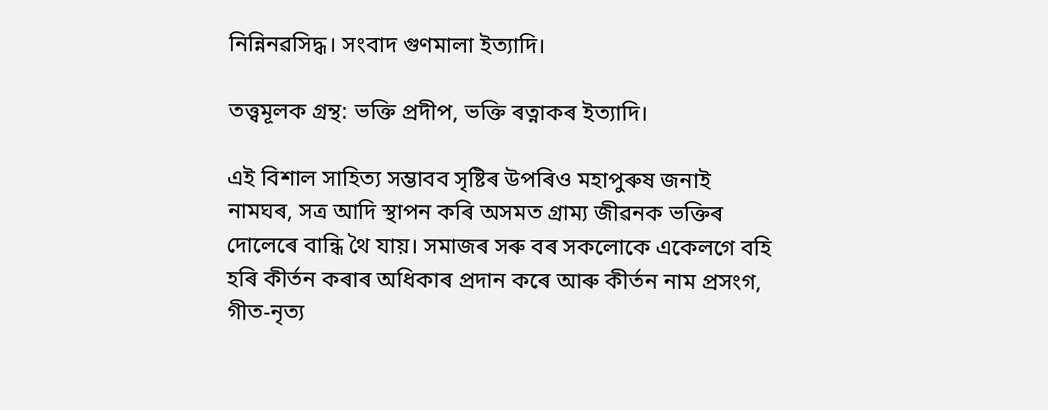নিন্নিনৱসিদ্ধ। সংবাদ গুণমালা ইত্যাদি।

তত্ত্বমূলক গ্রন্থ: ভক্তি প্রদীপ, ভক্তি ৰত্নাকৰ ইত্যাদি।

এই বিশাল সাহিত্য সম্ভাবব সৃষ্টিৰ উপৰিও মহাপুৰুষ জনাই নামঘৰ, সত্ৰ আদি স্থাপন কৰি অসমত গ্রাম্য জীৱনক ভক্তিৰ দোলেৰে বান্ধি থৈ যায়। সমাজৰ সৰু বৰ সকলোকে একেলগে বহি হৰি কীৰ্তন কৰাৰ অধিকাৰ প্ৰদান কৰে আৰু কীর্তন নাম প্রসংগ, গীত-নৃত্য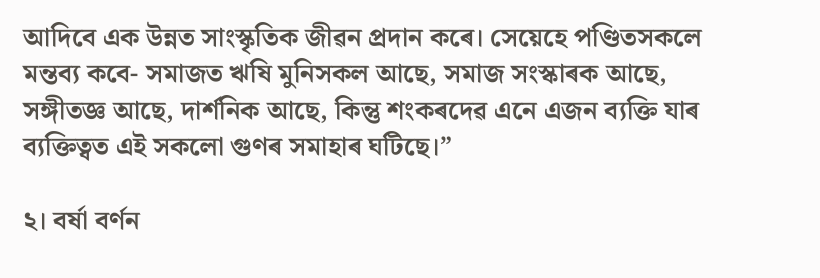আদিবে এক উন্নত সাংস্কৃতিক জীৱন প্রদান কৰে। সেয়েহে পণ্ডিতসকলে মন্তব্য কবে- সমাজত ঋষি মুনিসকল আছে, সমাজ সংস্কাৰক আছে, সঙ্গীতজ্ঞ আছে, দার্শনিক আছে, কিন্তু শংকৰদেৱ এনে এজন ব্যক্তি যাৰ ব্যক্তিত্বত এই সকলো গুণৰ সমাহাৰ ঘটিছে।”

২। বর্ষা বর্ণন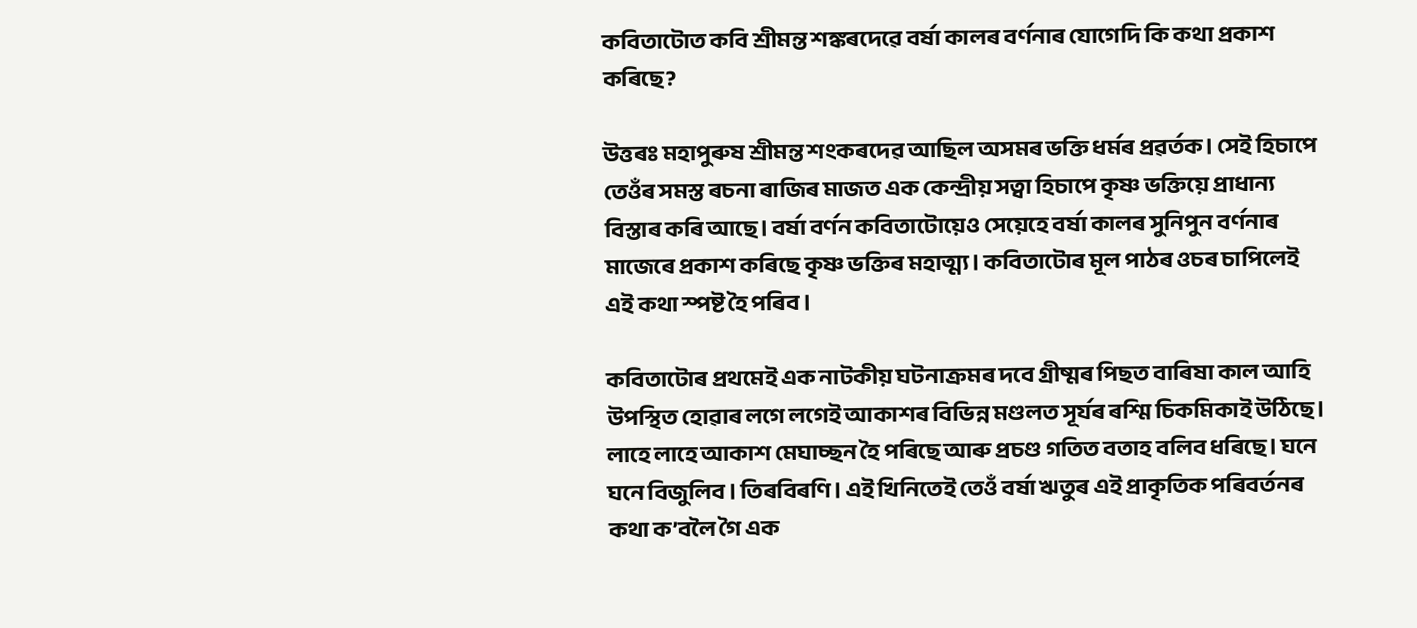কবিতাটোত কবি শ্রীমন্ত শঙ্কৰদেৱে বর্ষা কালৰ বৰ্ণনাৰ যোগেদি কি কথা প্রকাশ কৰিছে?

উত্তৰঃ মহাপুৰুষ শ্রীমন্ত শংকৰদেৱ আছিল অসমৰ ভক্তি ধৰ্মৰ প্ৰৱৰ্তক। সেই হিচাপে তেওঁৰ সমস্ত ৰচনা ৰাজিৰ মাজত এক কেন্দ্রীয় সত্বা হিচাপে কৃষ্ণ ভক্তিয়ে প্রাধান্য বিস্তাৰ কৰি আছে। বর্ষা বর্ণন কবিতাটোয়েও সেয়েহে বর্ষা কালৰ সুনিপুন বর্ণনাৰ মাজেৰে প্ৰকাশ কৰিছে কৃষ্ণ ভক্তিৰ মহাত্ম্য। কবিতাটোৰ মূল পাঠৰ ওচৰ চাপিলেই এই কথা স্পষ্ট হৈ পৰিব।

কবিতাটোৰ প্ৰথমেই এক নাটকীয় ঘটনাক্ৰমৰ দবে গ্রীষ্মৰ পিছত বাৰিষা কাল আহি উপস্থিত হোৱাৰ লগে লগেই আকাশৰ বিভিন্ন মণ্ডলত সূৰ্যৰ ৰশ্মি চিকমিকাই উঠিছে। লাহে লাহে আকাশ মেঘাচ্ছন হৈ পৰিছে আৰু প্ৰচণ্ড গতিত বতাহ বলিব ধৰিছে। ঘনে ঘনে বিজুলিব। তিৰবিৰণি। এই খিনিতেই তেওঁ বর্ষা ঋতুৰ এই প্ৰাকৃতিক পৰিবৰ্তনৰ কথা ক’বলৈ গৈ এক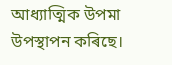আধ্যাত্মিক উপমা উপস্থাপন কৰিছে।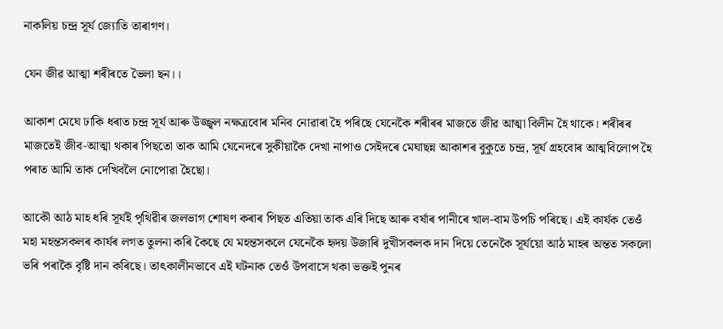নাকলিয় চন্দ্র সূর্য জ্যোতি তাৰাগণ।

যেন জীৱ আত্মা শৰীৰতে ভৈলা ছন।।

আকাশ মেঘে ঢাকি ধৰাত চন্দ্র সূর্য আৰু উজ্জ্বল নক্ষত্ৰবোৰ মনিব নোৱাৰা হৈ পৰিছে যেনেকৈ শৰীৰৰ মাজতে জীৱ আত্মা বিলীন হৈ থাকে। শৰীৰৰ মাজতেই জীব-আত্মা থকাৰ পিছতো তাক আমি যেনেদৰে সুকীয়াকৈ দেখা নাপাও সেইদৰে মেঘাছন্ন আকাশৰ বুকুতে চন্দ্র, সূর্য গ্রহবোৰ আত্মবিলোপ হৈ পৰাত আমি তাক দেখিবলৈ নোপোৱা হৈছো।

আকৌ আঠ মাহ ধৰি সূৰ্যই পৃথিৱীৰ জলভাগ শোষণ কৰাৰ পিছত এতিয়া তাক এৰি দিছে আৰু বৰ্ষাৰ পানীৰে খাল-বাম উপচি পৰিছে। এই কার্যক তেওঁ মহা মহন্তসকলৰ কাৰ্যৰ লগত তুলনা কৰি কৈছে যে মহন্তসকলে যেনেকৈ হৃদয় উজাৰি দুখীসকলক দান দিয়ে তেনেকৈ সূৰ্যয়ো আঠ মাহৰ অন্তত সকলো ভৰি পৰাকৈ বৃষ্টি দান কৰিছে। তাৎকালীনভাবে এই ঘটনাক তেওঁ উপবাসে থকা ভক্তই পুনৰ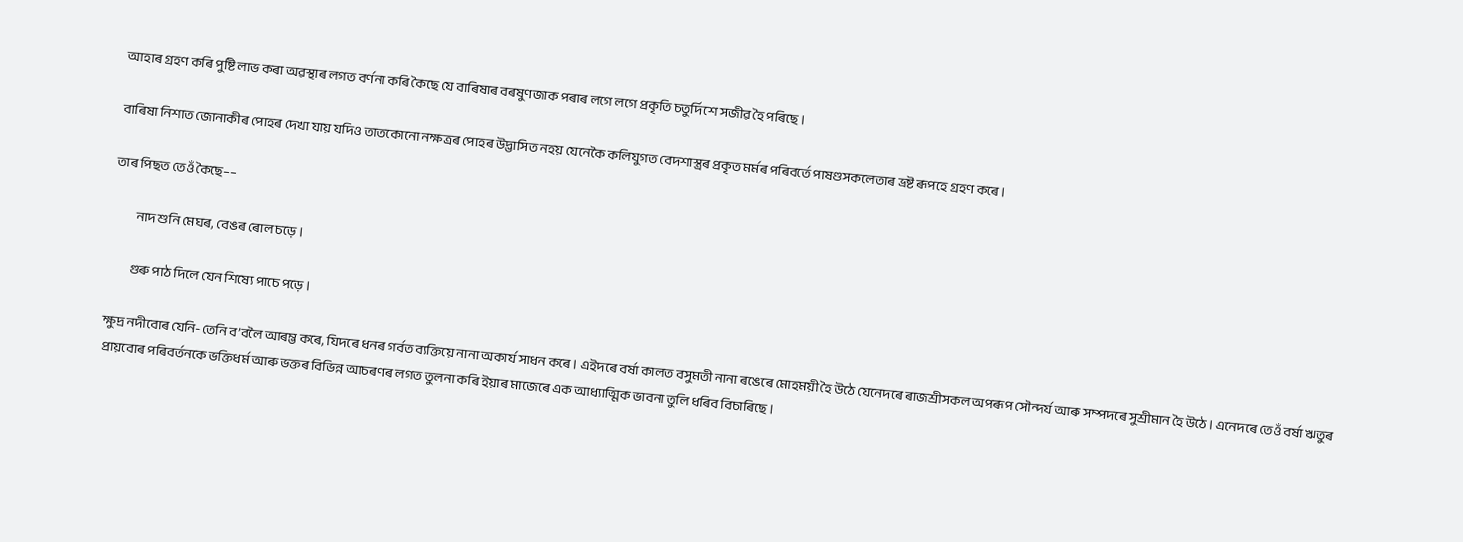আহাৰ গ্ৰহণ কৰি পুষ্টি লাভ কৰা অৱস্থাৰ লগত বৰ্ণনা কৰি কৈছে যে বাৰিষাৰ বৰষুণজাক পৰাৰ লগে লগে প্রকৃতি চতুর্দিশে সজীৱ হৈ পৰিছে।

বাৰিষা নিশাত জোনাকীৰ পোহৰ দেখা যায় যদিও তাতকোনো নক্ষত্ৰৰ পোহৰ উদ্ভাসিত নহয় যেনেকৈ কলিযুগত বেদশাস্ত্ৰৰ প্ৰকৃত মৰ্মৰ পৰিবৰ্তে পাষণ্ডসকলেতাৰ ভ্ৰষ্ট ৰূপহে গ্রহণ কৰে।

তাৰ পিছত তেওঁ কৈছে––

          নাদ শুনি মেঘৰ, বেঙৰ ৰোল চড়ে।

         গুৰু পাঠ দিলে যেন শিষ্যে পাচে পড়ে।

ক্ষুদ্র নদীবোৰ যেনি-তেনি ব’বলৈ আৰম্ভ কৰে, যিদৰে ধনৰ গৰ্বত ব্যক্তিয়ে নানা অকাৰ্য সাধন কৰে। এইদৰে বৰ্ষা কালত বসুমতী নানা ৰঙেৰে মোহময়ী হৈ উঠে যেনেদৰে ৰাজশ্ৰীসকল অপৰূপ সৌন্দর্য আৰু সম্পদৰে সুশ্রীমান হৈ উঠে। এনেদৰে তেওঁ বর্ষা ঋতুৰ প্ৰায়বোৰ পৰিবৰ্তনকে ভক্তিধর্ম আৰু ভক্তৰ বিভিন্ন আচৰণৰ লগত তুলনা কৰি ইয়াৰ মাজেৰে এক আধ্যাত্মিক ভাবনা তুলি ধৰিব বিচাৰিছে।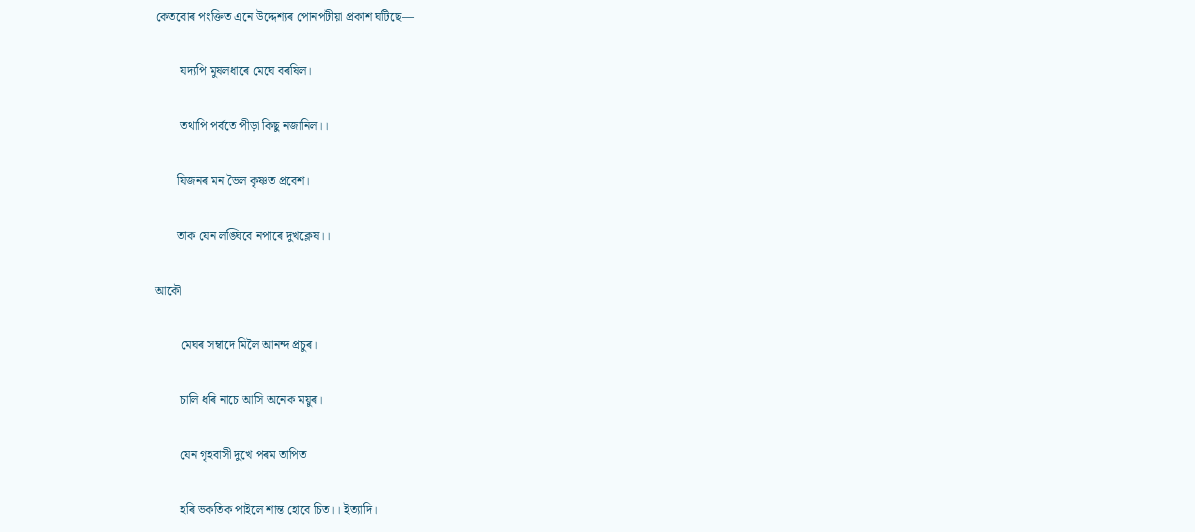কেতবোৰ পংক্তিত এনে উদ্দেশ্যৰ পোনপটীয়া প্রকাশ ঘটিছে―

        যদ্যপি মুষলধাৰে মেঘে বৰষিল।

        তথাপি পর্বতে পীড়া কিছু নজানিল।।

       যিজনৰ মন ভৈল কৃষ্ণত প্রবেশ।

       তাক যেন লঙ্ঘিবে নপাৰে দুখক্লেষ।।

আকৌ

        মেঘৰ সম্বাদে মিলৈ আনন্দ প্ৰচুৰ।

        চালি ধৰি নাচে আসি অনেক ময়ুৰ।

        যেন গৃহবাসী দুখে পৰম তাপিত

        হৰি ভকতিক পাইলে শান্ত হোবে চিত।। ইত্যাদি।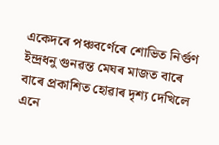একেদৰে পঞ্চবৰ্ণেৰে শোভিত নির্গুণ ইন্দ্ৰধনু গুনৱন্ত মেঘৰ মাজত বাৰে বাৰে প্ৰকাশিত হোৱাৰ দৃশ্য দেখিলে এনে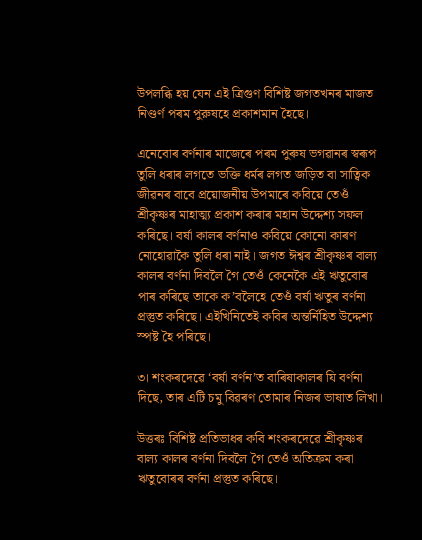উপলব্ধি হয় যেন এই ত্রিগুণ বিশিষ্ট জগতখনৰ মাজত নিণ্ডৰ্ণ পৰম পুরুষহে প্রকাশমান হৈছে।

এনেবোৰ বৰ্ণনাৰ মাজেৰে পৰম পুৰুষ ভগৱানৰ স্বৰূপ তুলি ধৰাৰ লগতে ভক্তি ধৰ্মৰ লগত জড়িত বা সাত্বিক জীৱনৰ বাবে প্রয়োজনীয় উপমাৰে কবিয়ে তেওঁ শ্রীকৃষ্ণৰ মাহাত্ম্য প্রকাশ কৰাৰ মহান উদ্দেশ্য সফল কৰিছে। বর্ষা কালৰ বৰ্ণনাও কবিয়ে কোনো কাৰণ নোহোৱাকৈ তুলি ধৰা নাই। জগত ঈশ্বৰ শ্ৰীকৃষ্ণৰ বাল্য কালৰ বৰ্ণনা দিবলৈ গৈ তেওঁ কেনেকৈ এই ঋতুবোৰ পাৰ কৰিছে তাকে ক’বলৈহে তেওঁ বর্ষা ঋতুৰ বৰ্ণনা প্রস্তুত কৰিছে। এইখিনিতেই কবিৰ অন্তর্নিহিত উদ্দেশ্য স্পষ্ট হৈ পৰিছে।

৩। শংকৰদেৱে ‘বর্ষা বর্ণন’ত বাৰিষাকালৰ যি বৰ্ণনা দিছে, তাৰ এটি চমু বিৱৰণ তোমাৰ নিজৰ ভাষাত লিখা।

উত্তৰঃ বিশিষ্ট প্রতিভাধৰ কবি শংকৰদেৱে শ্ৰীকৃষ্ণৰ বাল্য কালৰ বৰ্ণনা দিবলৈ গৈ তেওঁ অতিক্ৰম কৰা ঋতুবোৰৰ বৰ্ণনা প্ৰস্তুত কৰিছে।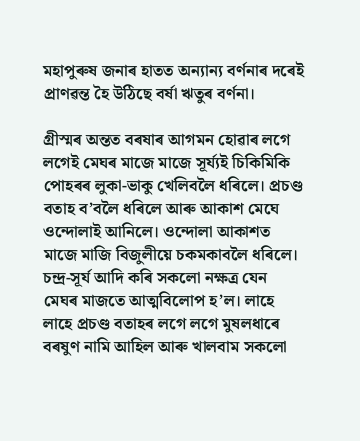মহাপুৰুষ জনাৰ হাতত অন্যান্য বৰ্ণনাৰ দৰেই প্রাণৱন্ত হৈ উঠিছে বর্ষা ঋতুৰ বৰ্ণনা।

গ্রীস্মৰ অন্তত বৰষাৰ আগমন হোৱাৰ লগে লগেই মেঘৰ মাজে মাজে সূর্য্যই চিকিমিকি পোহৰৰ লুকা-ভাকু খেলিবলৈ ধৰিলে। প্রচণ্ড বতাহ ব’বলৈ ধৰিলে আৰু আকাশ মেঘে ওন্দোলাই আনিলে। ওন্দোলা আকাশত মাজে মাজি বিজুলীয়ে চকমকাবলৈ ধৰিলে। চন্দ্ৰ-সূর্য আদি কৰি সকলো নক্ষত্র যেন মেঘৰ মাজতে আত্মবিলোপ হ’ল। লাহে লাহে প্রচণ্ড বতাহৰ লগে লগে মুষলধাৰে বৰষুণ নামি আহিল আৰু খালবাম সকলো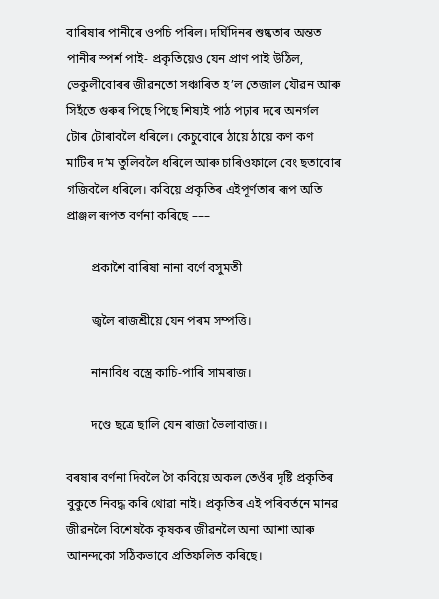বাৰিষাৰ পানীৰে ওপচি পৰিল। দৰ্ঘিদিনৰ শুষ্কতাৰ অন্তত পানীৰ স্পৰ্শ পাই- প্রকৃতিয়েও যেন প্রাণ পাই উঠিল, ভেকুলীবোৰৰ জীৱনতো সঞ্চাৰিত হ’ল তেজাল যৌৱন আৰু সিহঁতে গুৰুৰ পিছে পিছে শিষ্যই পাঠ পঢ়াৰ দৰে অনর্গল টোৰ টোৰাবলৈ ধৰিলে। কেচুবোৰে ঠায়ে ঠায়ে কণ কণ মাটিৰ দ’ম তুলিবলৈ ধৰিলে আৰু চাৰিওফালে বেং ছতাবোৰ গজিবলৈ ধৰিলে। কবিয়ে প্ৰকৃতিৰ এইপূৰ্ণতাৰ ৰূপ অতি প্রাঞ্জল ৰূপত বর্ণনা কৰিছে –––

        প্রকাশৈ বাৰিষা নানা বর্ণে বসুমতী

        জ্বলৈ ৰাজশ্রীয়ে যেন পৰম সম্পত্তি।

        নানাবিধ বস্ত্রে কাচি-পাৰি সামৰাজ।

        দণ্ডে ছত্রে ছালি যেন ৰাজা ভৈলাবাজ।।

বৰষাৰ বৰ্ণনা দিবলৈ গৈ কবিয়ে অকল তেওঁৰ দৃষ্টি প্রকৃতিৰ বুকুতে নিবদ্ধ কৰি থোৱা নাই। প্ৰকৃতিৰ এই পৰিবৰ্তনে মানৱ জীৱনলৈ বিশেষকৈ কৃষকৰ জীৱনলৈ অনা আশা আৰু আনন্দকো সঠিকভাবে প্রতিফলিত কৰিছে।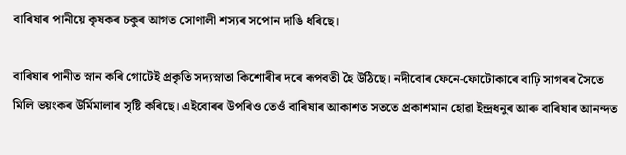বাৰিষাৰ পানীয়ে কৃষকৰ চকুৰ আগত সোণালী শস্যৰ সপোন দাঙি ধৰিছে।

বাৰিষাৰ পানীত স্নান কৰি গোটেই প্রকৃতি সদ্যস্নাতা কিশোৰীৰ দৰে ৰূপবতী হৈ উঠিছে। নদীবোৰ ফেনে-ফোটোকাৰে বাঢ়ি সাগৰৰ সৈতে মিলি ভয়ংকৰ উৰ্মিমালাৰ সৃষ্টি কৰিছে। এইবোৰৰ উপৰিও তেওঁ বাৰিষাৰ আকাশত সততে প্রকাশমান হোৱা ইন্দ্ৰধনুৰ আৰু বাৰিষাৰ আনন্দত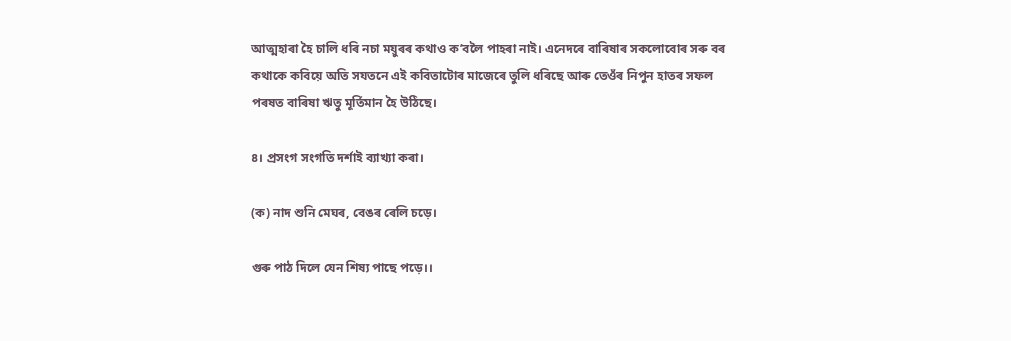আত্মহাৰা হৈ চালি ধৰি নচা ময়ুৰৰ কথাও ক’বলৈ পাহৰা নাই। এনেদৰে বাৰিষাৰ সকলোবোৰ সৰু বৰ কথাকে কবিয়ে অতি সযতনে এই কবিতাটোৰ মাজেৰে তুলি ধৰিছে আৰু তেওঁৰ নিপুন হাতৰ সফল পৰষত বাৰিষা ঋতু মূর্তিমান হৈ উঠিছে।

৪। প্রসংগ সংগতি দর্শাই ব্যাখ্যা কৰা।

(ক) নাদ শুনি মেঘৰ, বেঙৰ ৰেলি চড়ে।

গুৰু পাঠ দিলে যেন শিষ্য পাছে পড়ে।।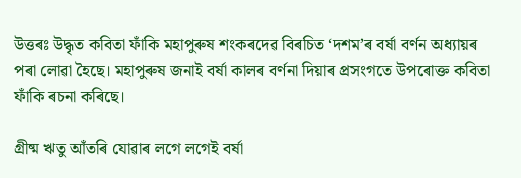উত্তৰঃ উদ্ধৃত কবিতা ফাঁকি মহাপুৰুষ শংকৰদেৱ বিৰচিত ‘দশম’ৰ বৰ্ষা বর্ণন অধ্যায়ৰ পৰা লোৱা হৈছে। মহাপুৰুষ জনাই বর্ষা কালৰ বৰ্ণনা দিয়াৰ প্ৰসংগতে উপৰোক্ত কবিতা ফাঁকি ৰচনা কৰিছে।

গ্রীষ্ম ঋতু আঁতৰি যোৱাৰ লগে লগেই বর্ষা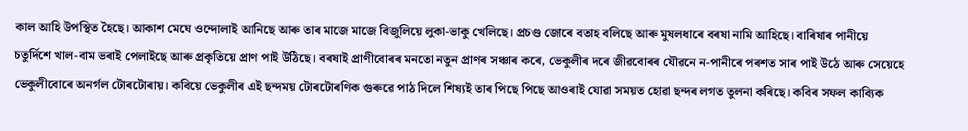কাল আহি উপস্থিত হৈছে। আকাশ মেঘে ওন্দোলাই আনিছে আৰু তাৰ মাজে মাজে বিজুলিয়ে লুকা-ভাকু খেলিছে। প্রচণ্ড জোৰে বতাহ বলিছে আৰু মুষলধাৰে বৰষা নামি আহিছে। বাৰিষাৰ পানীয়ে চতুর্দিশে খাল-বাম ভৰাই পেলাইছে আৰু প্ৰকৃতিয়ে প্রাণ পাই উঠিছে। বৰষাই প্রাণীবোৰৰ মনতো নতুন প্ৰাণৰ সঞ্চাৰ কৰে, ভেকুলীৰ দৰে জীৱবোৰৰ যৌৱনে ন-পানীৰে পৰশত সাৰ পাই উঠে আৰু সেয়েহে ভেকুলীবোৰে অনর্গল টোৰটোৰায়। কবিয়ে ভেকুলীৰ এই ছন্দময় টোৰটোৰণিক গুৰুৱে পাঠ দিলে শিষ্যই তাৰ পিছে পিছে আওৰাই যোৱা সময়ত হোৱা ছন্দৰ লগত তুলনা কৰিছে। কবিৰ সফল কাব্যিক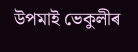উপমাই ভেকুলীৰ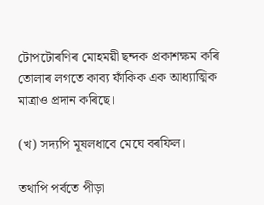টোপটোৰণিৰ মোহময়ী ছন্দক প্রকাশক্ষম কৰি তোলাৰ লগতে কাব্য ফাঁকিক এক আধ্যাত্মিক মাত্রাও প্রদান কৰিছে।

(খ) সদ্যপি মূষলধাবে মেঘে বৰফিল।

তথাপি পর্বতে পীড়া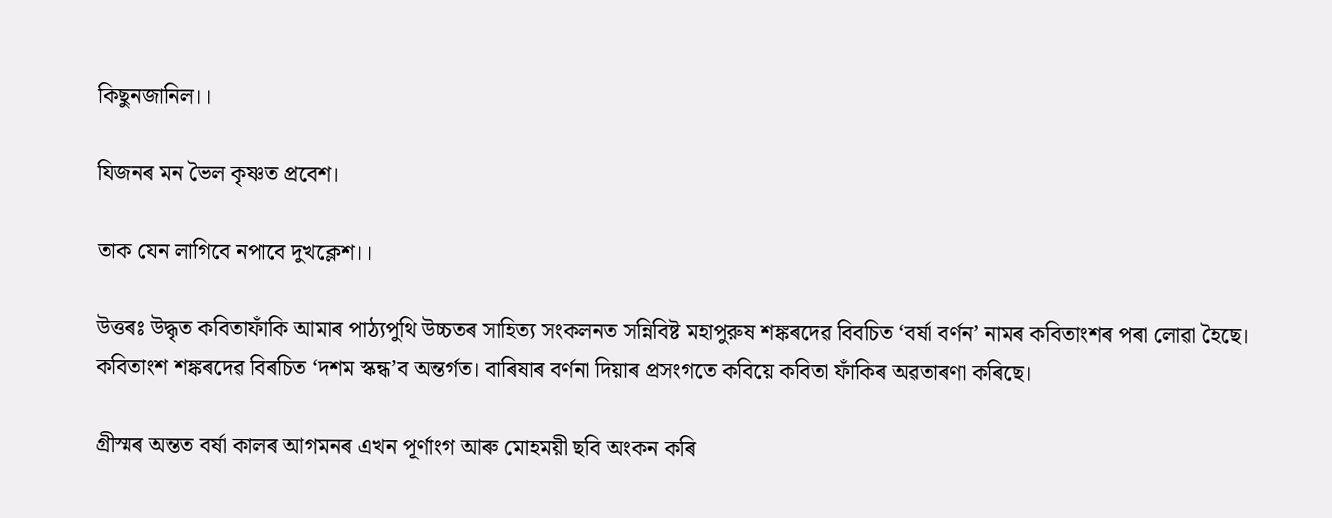কিছুনজানিল।।

যিজনৰ মন ভৈল কৃষ্ণত প্রবেশ।

তাক যেন লাগিবে নপাবে দুখক্লেশ।।

উত্তৰঃ উদ্ধৃত কবিতাফাঁকি আমাৰ পাঠ্যপুথি উচ্চতৰ সাহিত্য সংকলনত সন্নিবিষ্ট মহাপুরুষ শঙ্কৰদেৱ বিবচিত ‘বর্ষা বর্ণন’ নামৰ কবিতাংশৰ পৰা লোৱা হৈছে। কবিতাংশ শঙ্কৰদেৱ বিৰচিত ‘দশম স্কন্ধ’ব অন্তৰ্গত। বাৰিষাৰ বৰ্ণনা দিয়াৰ প্ৰসংগতে কবিয়ে কবিতা ফাঁকিৰ অৱতাৰণা কৰিছে।

গ্রীস্মৰ অন্তত বর্ষা কালৰ আগমনৰ এখন পূর্ণাংগ আৰু মোহময়ী ছবি অংকন কৰি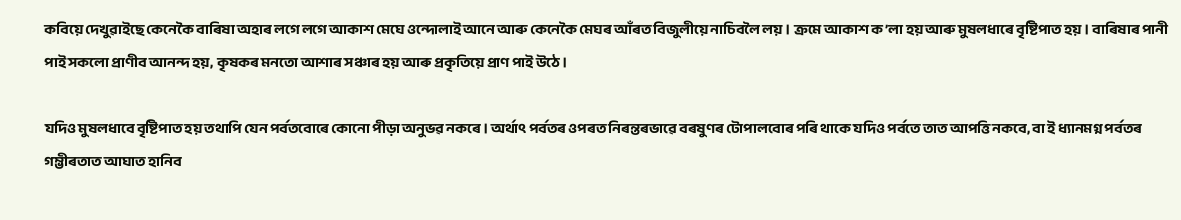কবিয়ে দেখুৱাইছে কেনেকৈ বাৰিষা অহাৰ লগে লগে আকাশ মেঘে ওন্দোলাই আনে আৰু কেনেকৈ মেঘৰ আঁৰত বিজুলীয়ে নাচিবলৈ লয়। ক্রমে আকাশ ক’লা হয় আৰু মুষলধাৰে বৃষ্টিপাত হয়। বাৰিষাৰ পানী পাই সকলো প্রাণীব আনন্দ হয়, কৃষকৰ মনতো আশাৰ সঞ্চাৰ হয় আৰু প্রকৃতিয়ে প্রাণ পাই উঠে।

যদিও মুষলধাবে বৃষ্টিপাত হয় তথাপি যেন পর্বতবোৰে কোনো পীড়া অনুভৱ নকৰে। অর্থাৎ পৰ্বতৰ ওপৰত নিৰন্তৰভাৱে বৰষুণৰ টোপালবোৰ পৰি থাকে যদিও পর্বতে তাত আপত্তি নকবে, বা ই ধ্যানমগ্ন পর্বতৰ গম্ভীৰতাত আঘাত হানিব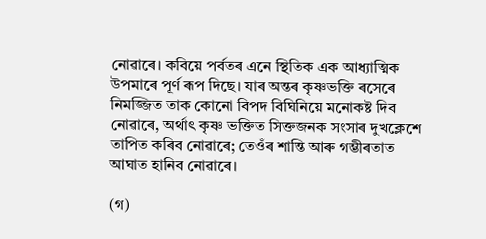নোৱাৰে। কবিয়ে পৰ্বতৰ এনে স্থিতিক এক আধ্যাত্মিক উপমাৰে পূৰ্ণ ৰূপ দিছে। যাৰ অন্তৰ কৃষ্ণভক্তি ৰসেৰে নিমজ্জিত তাক কোনো বিপদ বিঘিনিয়ে মনোকষ্ট দিব নোৱাৰে, অৰ্থাৎ কৃষ্ণ ভক্তিত সিক্তজনক সংসাৰ দুখক্লেশে তাপিত কৰিব নোৱাৰে; তেওঁৰ শান্তি আৰু গম্ভীৰতাত আঘাত হানিব নোৱাৰে।

(গ)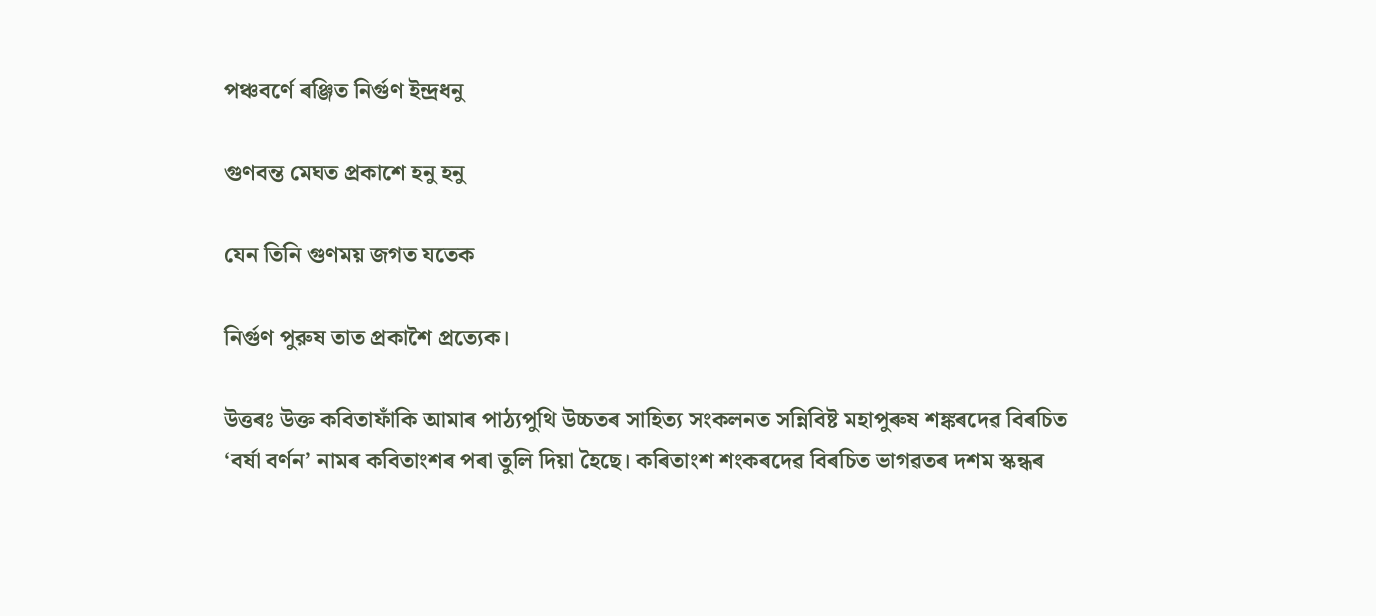পঞ্চবর্ণে ৰঞ্জিত নির্গুণ ইন্দ্রধনু

গুণবন্ত মেঘত প্রকাশে হনু হনু

যেন তিনি গুণময় জগত যতেক

নির্গুণ পুরুষ তাত প্রকাশৈ প্রত্যেক।

উত্তৰঃ উক্ত কবিতাফাঁকি আমাৰ পাঠ্যপুথি উচ্চতৰ সাহিত্য সংকলনত সন্নিবিষ্ট মহাপুৰুষ শঙ্কৰদেৱ বিৰচিত ‘বর্ষা বৰ্ণন’ নামৰ কবিতাংশৰ পৰা তুলি দিয়া হৈছে। কৰিতাংশ শংকৰদেৱ বিৰচিত ভাগৱতৰ দশম স্কন্ধৰ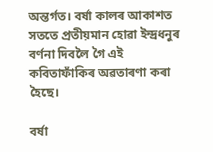অন্তৰ্গত। বর্ষা কালৰ আকাশত সততে প্রতীয়মান হোৱা ইন্দ্ৰধনুৰ বর্ণনা দিবলৈ গৈ এই কবিতাফাঁকিৰ অৱতাৰণা কৰা হৈছে।

বর্ষা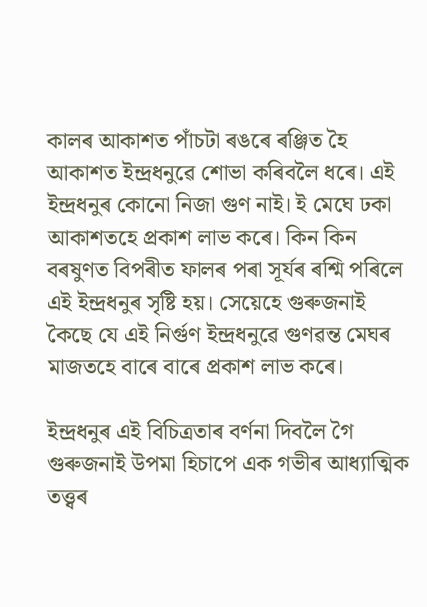কালৰ আকাশত পাঁচটা ৰঙৰে ৰঞ্জিত হৈ আকাশত ইন্দ্রধনুৱে শোভা কৰিবলৈ ধৰে। এই ইন্দ্ৰধনুৰ কোনো নিজা গুণ নাই। ই মেঘে ঢকা আকাশতহে প্রকাশ লাভ কৰে। কিন কিন বৰষুণত বিপৰীত ফালৰ পৰা সূৰ্যৰ ৰশ্মি পৰিলে এই ইন্দ্ৰধনুৰ সৃষ্টি হয়। সেয়েহে গুৰুজনাই কৈছে যে এই নির্গুণ ইন্দ্ৰধনুৱে গুণৱন্ত মেঘৰ মাজতহে বাৰে বাৰে প্রকাশ লাভ কৰে।

ইন্দ্ৰধনুৰ এই বিচিত্ৰতাৰ বৰ্ণনা দিবলৈ গৈ গুৰুজনাই উপমা হিচাপে এক গভীৰ আধ্যাত্মিক তত্ত্বৰ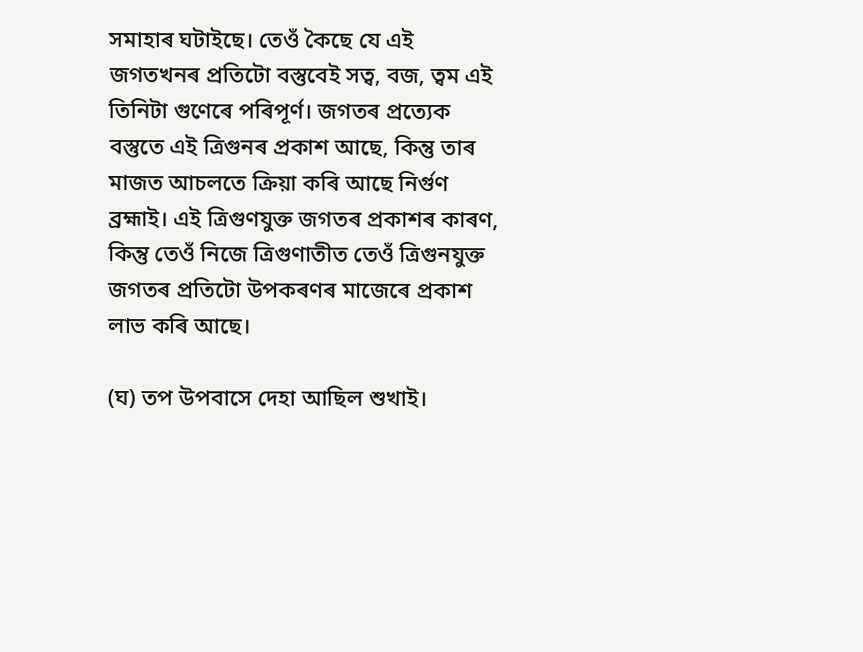সমাহাৰ ঘটাইছে। তেওঁ কৈছে যে এই জগতখনৰ প্রতিটো বস্তুবেই সত্ব, বজ, ত্বম এই তিনিটা গুণেৰে পৰিপূর্ণ। জগতৰ প্রত্যেক বস্তুতে এই ত্রিগুনৰ প্ৰকাশ আছে, কিন্তু তাৰ মাজত আচলতে ক্ৰিয়া কৰি আছে নির্গুণ ব্রহ্মাই। এই ত্রিগুণযুক্ত জগতৰ প্ৰকাশৰ কাৰণ, কিন্তু তেওঁ নিজে ত্রিগুণাতীত তেওঁ ত্রিগুনযুক্ত জগতৰ প্ৰতিটো উপকৰণৰ মাজেৰে প্ৰকাশ লাভ কৰি আছে।

(ঘ) তপ উপবাসে দেহা আছিল শুখাই।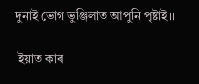দুনাই ভোগ ভুঞ্জিলাত আপুনি পৃষ্টাই।।

 ইয়াত কাৰ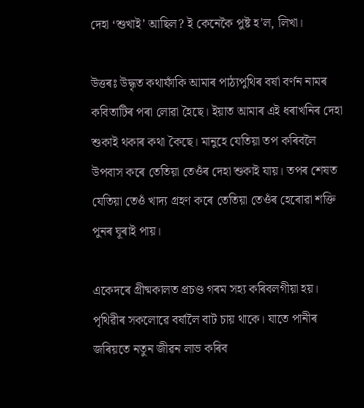দেহা ‘শুখাই’ আছিল? ই কেনেকৈ পুষ্ট হ’ল, লিখা।

উত্তৰঃ উদ্ধৃত কথাফাঁকি আমাৰ পাঠ্যপুথিৰ বৰ্ষা বর্ণন নামৰ কবিতাটিৰ পৰা লোৱা হৈছে। ইয়াত আমাৰ এই ধৰাখনিৰ দেহা শুকাই থকাৰ কথা কৈছে। মানুহে যেতিয়া তপ কৰিবলৈ উপবাস কৰে তেতিয়া তেওঁৰ দেহা শুকাই যায়। তপৰ শেষত যেতিয়া তেওঁ খাদ্য গ্রহণ কৰে তেতিয়া তেওঁৰ হেৰোৱা শক্তি পুনৰ ঘূৰাই পায়।

একেদৰে গ্ৰীষ্মকালত প্রচণ্ড গৰম সহ্য কৰিবলগীয়া হয়। পৃথিৱীৰ সকলোৱে বর্ষালৈ বাট চায় থাকে। যাতে পানীৰ জৰিয়তে নতুন জীৱন লাভ কৰিব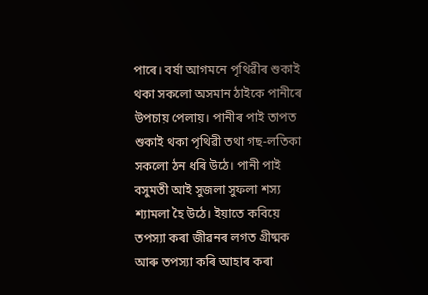পাৰে। বর্ষা আগমনে পৃথিৱীৰ শুকাই থকা সকলো অসমান ঠাইকে পানীৰে উপচায় পেলায়। পানীৰ পাই তাপত শুকাই থকা পৃথিৱী তথা গছ-লতিকা সকলো ঠন ধৰি উঠে। পানী পাই বসুমতী আই সুজলা সুফলা শস্য শ্যামলা হৈ উঠে। ইয়াতে কবিয়ে তপস্যা কৰা জীৱনৰ লগত গ্রীষ্মক আৰু তপস্যা কৰি আহাৰ কৰা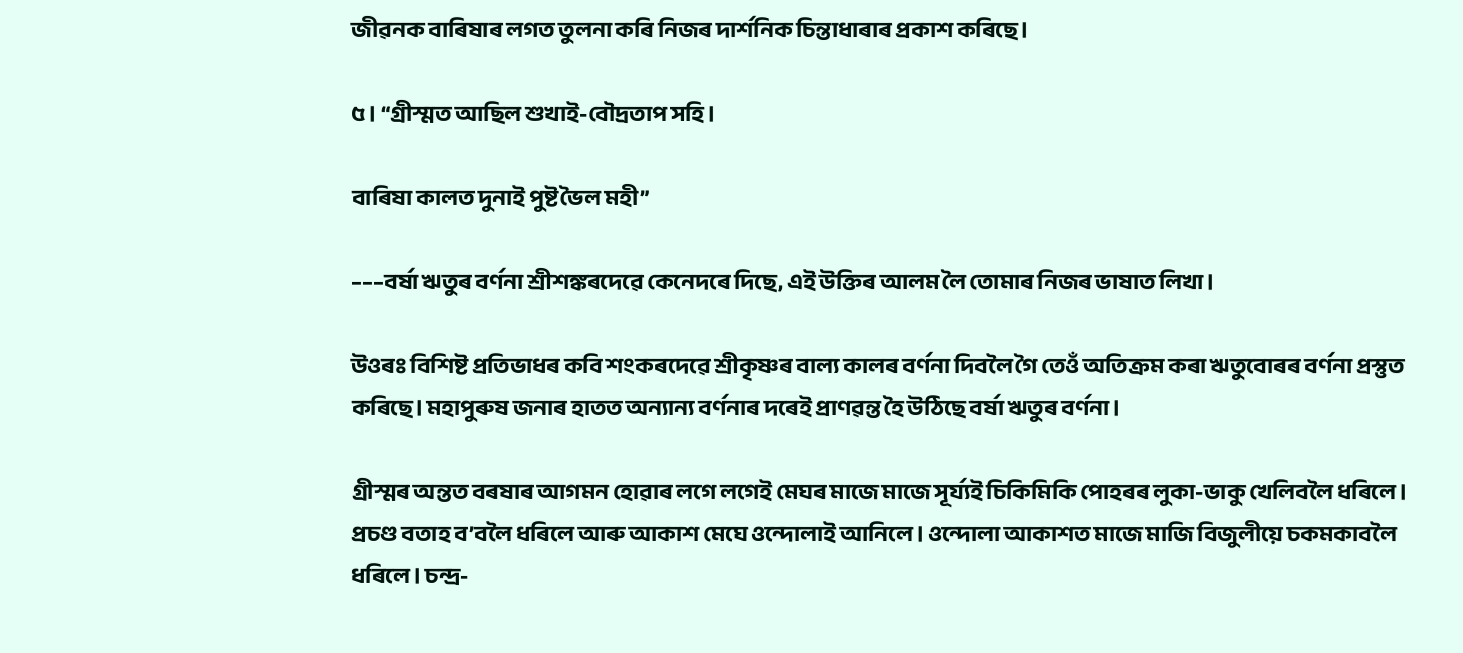জীৱনক বাৰিষাৰ লগত তুলনা কৰি নিজৰ দাৰ্শনিক চিন্তাধাৰাৰ প্ৰকাশ কৰিছে।

৫। “গ্রীস্মত আছিল শুখাই-বৌদ্রতাপ সহি।

বাৰিষা কালত দুনাই পুষ্ট ভৈল মহী”

–––বর্ষা ঋতুৰ বৰ্ণনা শ্রীশঙ্কৰদেৱে কেনেদৰে দিছে, এই উক্তিৰ আলম লৈ তোমাৰ নিজৰ ভাষাত লিখা।

উওৰঃ বিশিষ্ট প্রতিভাধৰ কবি শংকৰদেৱে শ্ৰীকৃষ্ণৰ বাল্য কালৰ বৰ্ণনা দিবলৈ গৈ তেওঁ অতিক্ৰম কৰা ঋতুবোৰৰ বৰ্ণনা প্ৰস্তুত কৰিছে। মহাপুৰুষ জনাৰ হাতত অন্যান্য বৰ্ণনাৰ দৰেই প্রাণৱন্ত হৈ উঠিছে বর্ষা ঋতুৰ বৰ্ণনা।

গ্রীস্মৰ অন্তত বৰষাৰ আগমন হোৱাৰ লগে লগেই মেঘৰ মাজে মাজে সূর্য্যই চিকিমিকি পোহৰৰ লুকা-ভাকু খেলিবলৈ ধৰিলে। প্রচণ্ড বতাহ ব’বলৈ ধৰিলে আৰু আকাশ মেঘে ওন্দোলাই আনিলে। ওন্দোলা আকাশত মাজে মাজি বিজুলীয়ে চকমকাবলৈ ধৰিলে। চন্দ্ৰ-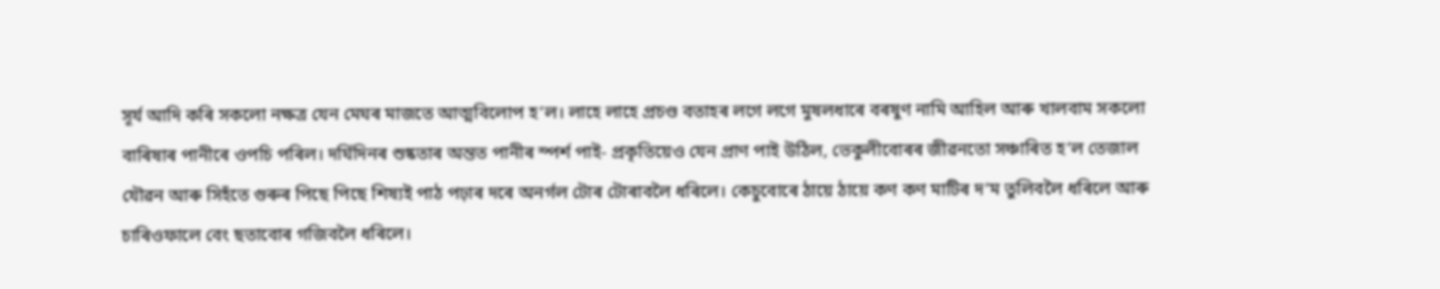সূর্য আদি কৰি সকলো নক্ষত্র যেন মেঘৰ মাজতে আত্মবিলোপ হ’ল। লাহে লাহে প্রচণ্ড বতাহৰ লগে লগে মুষলধাৰে বৰষুণ নামি আহিল আৰু খালবাম সকলো বাৰিষাৰ পানীৰে ওপচি পৰিল। দৰ্ঘিদিনৰ শুষ্কতাৰ অন্তত পানীৰ স্পৰ্শ পাই- প্রকৃতিয়েও যেন প্রাণ পাই উঠিল, ভেকুলীবোৰৰ জীৱনতো সঞ্চাৰিত হ’ল তেজাল যৌৱন আৰু সিহঁতে গুৰুৰ পিছে পিছে শিষ্যই পাঠ পঢ়াৰ দৰে অনর্গল টোৰ টোৰাবলৈ ধৰিলে। কেচুবোৰে ঠায়ে ঠায়ে কণ কণ মাটিৰ দ’ম তুলিবলৈ ধৰিলে আৰু চাৰিওফালে বেং ছতাবোৰ গজিবলৈ ধৰিলে।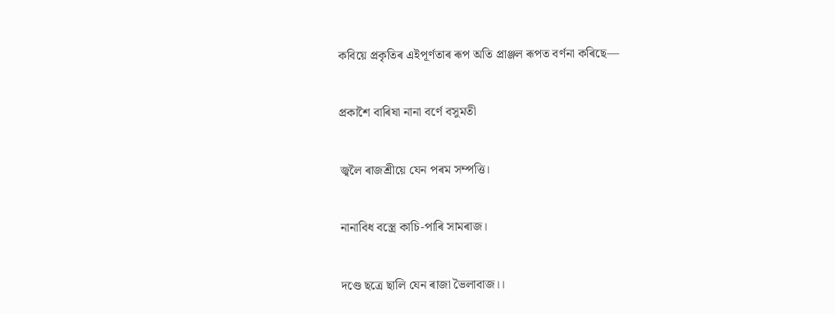কবিয়ে প্ৰকৃতিৰ এইপূৰ্ণতাৰ ৰূপ অতি প্রাঞ্জল ৰূপত বর্ণনা কৰিছে––

প্রকাশৈ বাৰিষা নানা বর্ণে বসুমতী

জ্বলৈ ৰাজশ্রীয়ে যেন পৰম সম্পত্তি।

নানাবিধ বস্ত্রে কাচি-পাৰি সামৰাজ।

দণ্ডে ছত্রে ছালি যেন ৰাজা ভৈলাবাজ।।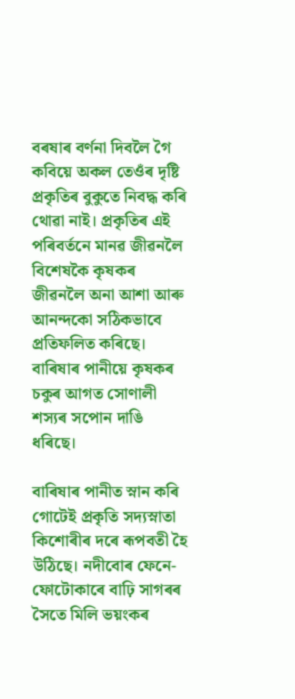বৰষাৰ বৰ্ণনা দিবলৈ গৈ কবিয়ে অকল তেওঁৰ দৃষ্টি প্রকৃতিৰ বুকুতে নিবদ্ধ কৰি থোৱা নাই। প্ৰকৃতিৰ এই পৰিবৰ্তনে মানৱ জীৱনলৈ বিশেষকৈ কৃষকৰ জীৱনলৈ অনা আশা আৰু আনন্দকো সঠিকভাবে প্রতিফলিত কৰিছে। বাৰিষাৰ পানীয়ে কৃষকৰ চকুৰ আগত সোণালী শস্যৰ সপোন দাঙি ধৰিছে।

বাৰিষাৰ পানীত স্নান কৰি গোটেই প্রকৃতি সদ্যস্নাতা কিশোৰীৰ দৰে ৰূপবতী হৈ উঠিছে। নদীবোৰ ফেনে-ফোটোকাৰে বাঢ়ি সাগৰৰ সৈতে মিলি ভয়ংকৰ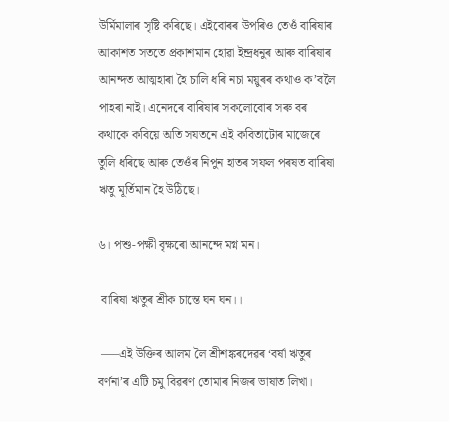উৰ্মিমালাৰ সৃষ্টি কৰিছে। এইবোৰৰ উপৰিও তেওঁ বাৰিষাৰ আকাশত সততে প্রকাশমান হোৱা ইন্দ্ৰধনুৰ আৰু বাৰিষাৰ আনন্দত আত্মহাৰা হৈ চালি ধৰি নচা ময়ুৰৰ কথাও ক’বলৈ পাহৰা নাই। এনেদৰে বাৰিষাৰ সকলোবোৰ সৰু বৰ কথাকে কবিয়ে অতি সযতনে এই কবিতাটোৰ মাজেৰে তুলি ধৰিছে আৰু তেওঁৰ নিপুন হাতৰ সফল পৰষত বাৰিষা ঋতু মূর্তিমান হৈ উঠিছে।

৬। পশু-পক্ষী বৃক্ষৰো আনন্দে মগ্ন মন।

 বাৰিষা ঋতুৰ শ্ৰীক চান্তে ঘন ঘন।।

 –––এই উক্তিৰ আলম লৈ শ্ৰীশঙ্কৰদেৱৰ ‘বর্ষা ঋতুৰ বৰ্ণনা’ৰ এটি চমু বিৱৰণ তোমাৰ নিজৰ ভাষাত লিখা।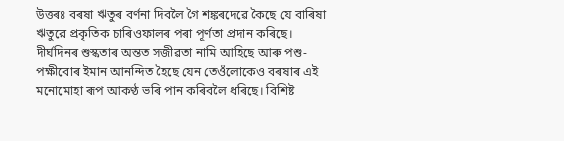উত্তৰঃ বৰষা ঋতুৰ বৰ্ণনা দিবলৈ গৈ শঙ্কৰদেৱে কৈছে যে বাৰিষা ঋতুরে প্রকৃতিক চাৰিওফালৰ পৰা পূৰ্ণতা প্ৰদান কৰিছে। দীর্ঘদিনৰ শুস্কতাৰ অন্তত সজীৱতা নামি আহিছে আৰু পশু-পক্ষীবোৰ ইমান আনন্দিত হৈছে যেন তেওঁলোকেও বৰষাৰ এই মনোমোহা ৰূপ আকণ্ঠ ভৰি পান কৰিবলৈ ধৰিছে। বিশিষ্ট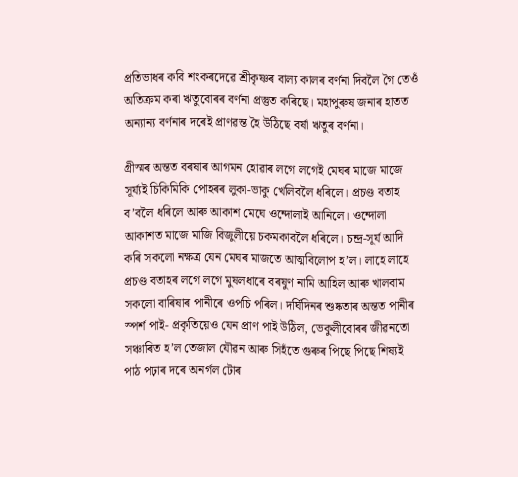প্রতিভাধৰ কবি শংকৰদেৱে শ্ৰীকৃষ্ণৰ বাল্য কালৰ বৰ্ণনা দিবলৈ গৈ তেওঁ অতিক্ৰম কৰা ঋতুবোৰৰ বৰ্ণনা প্ৰস্তুত কৰিছে। মহাপুৰুষ জনাৰ হাতত অন্যান্য বৰ্ণনাৰ দৰেই প্রাণৱন্ত হৈ উঠিছে বর্ষা ঋতুৰ বৰ্ণনা।

গ্রীস্মৰ অন্তত বৰষাৰ আগমন হোৱাৰ লগে লগেই মেঘৰ মাজে মাজে সূর্য্যই চিকিমিকি পোহৰৰ লুকা-ভাকু খেলিবলৈ ধৰিলে। প্রচণ্ড বতাহ ব’বলৈ ধৰিলে আৰু আকাশ মেঘে ওন্দোলাই আনিলে। ওন্দোলা আকাশত মাজে মাজি বিজুলীয়ে চকমকাবলৈ ধৰিলে। চন্দ্ৰ-সূর্য আদি কৰি সকলো নক্ষত্র যেন মেঘৰ মাজতে আত্মবিলোপ হ’ল। লাহে লাহে প্রচণ্ড বতাহৰ লগে লগে মুষলধাৰে বৰষুণ নামি আহিল আৰু খালবাম সকলো বাৰিষাৰ পানীৰে ওপচি পৰিল। দৰ্ঘিদিনৰ শুষ্কতাৰ অন্তত পানীৰ স্পৰ্শ পাই- প্রকৃতিয়েও যেন প্রাণ পাই উঠিল, ভেকুলীবোৰৰ জীৱনতো সঞ্চাৰিত হ’ল তেজাল যৌৱন আৰু সিহঁতে গুৰুৰ পিছে পিছে শিষ্যই পাঠ পঢ়াৰ দৰে অনর্গল টোৰ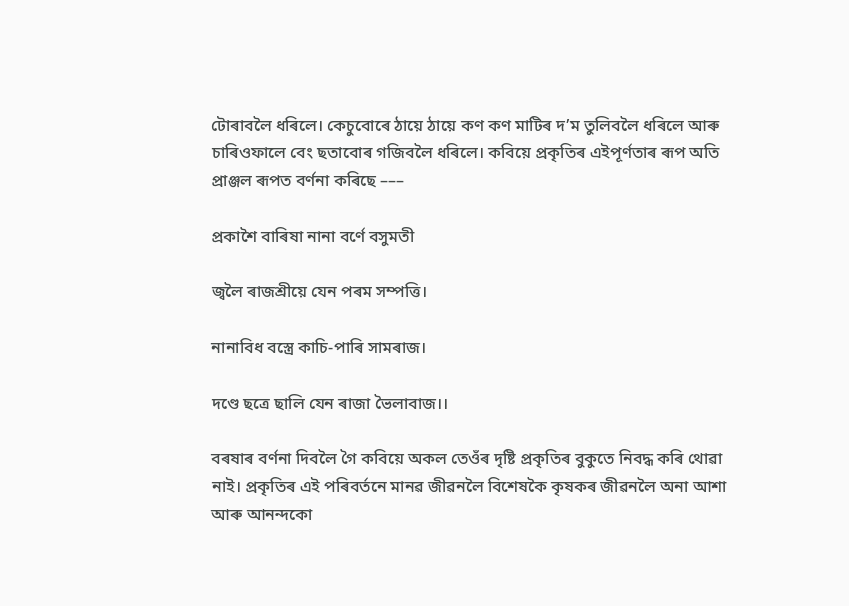টোৰাবলৈ ধৰিলে। কেচুবোৰে ঠায়ে ঠায়ে কণ কণ মাটিৰ দ’ম তুলিবলৈ ধৰিলে আৰু চাৰিওফালে বেং ছতাবোৰ গজিবলৈ ধৰিলে। কবিয়ে প্ৰকৃতিৰ এইপূৰ্ণতাৰ ৰূপ অতি প্রাঞ্জল ৰূপত বর্ণনা কৰিছে –––

প্রকাশৈ বাৰিষা নানা বর্ণে বসুমতী

জ্বলৈ ৰাজশ্রীয়ে যেন পৰম সম্পত্তি।

নানাবিধ বস্ত্রে কাচি-পাৰি সামৰাজ।

দণ্ডে ছত্রে ছালি যেন ৰাজা ভৈলাবাজ।।

বৰষাৰ বৰ্ণনা দিবলৈ গৈ কবিয়ে অকল তেওঁৰ দৃষ্টি প্রকৃতিৰ বুকুতে নিবদ্ধ কৰি থোৱা নাই। প্ৰকৃতিৰ এই পৰিবৰ্তনে মানৱ জীৱনলৈ বিশেষকৈ কৃষকৰ জীৱনলৈ অনা আশা আৰু আনন্দকো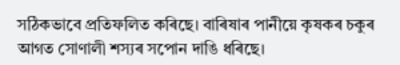সঠিকভাবে প্রতিফলিত কৰিছে। বাৰিষাৰ পানীয়ে কৃষকৰ চকুৰ আগত সোণালী শস্যৰ সপোন দাঙি ধৰিছে।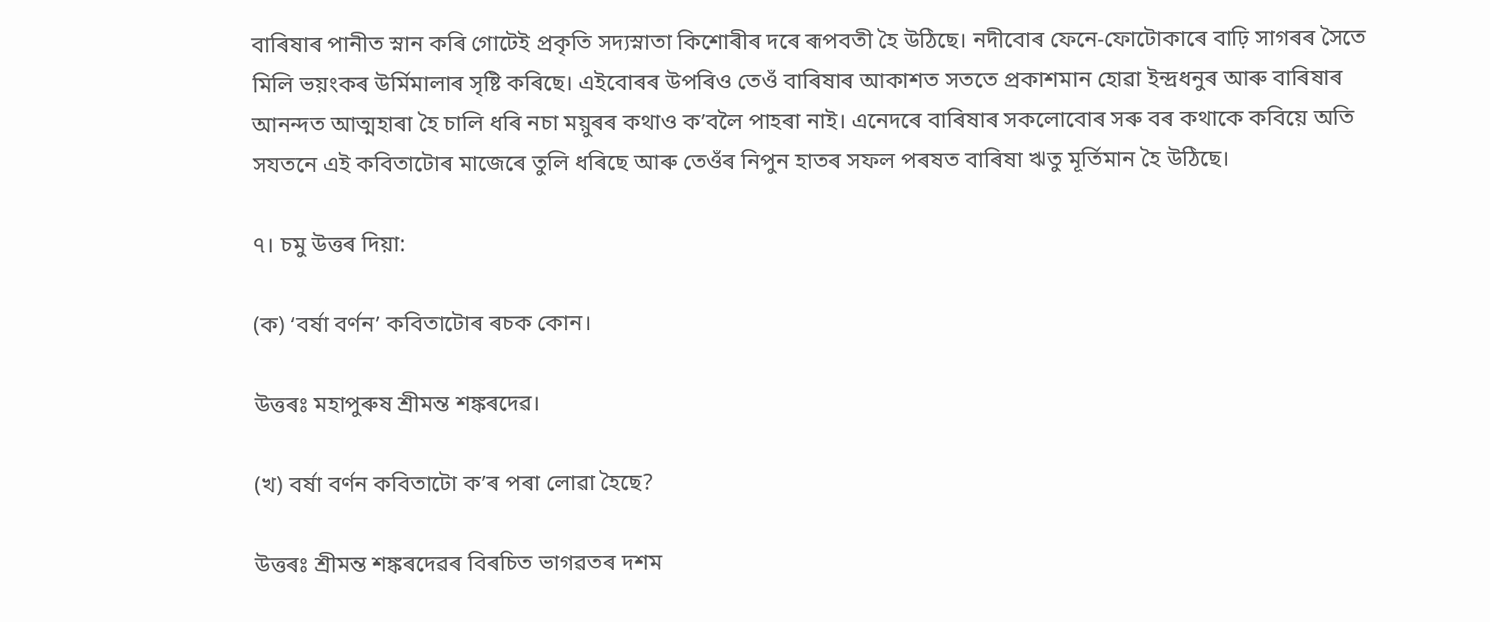বাৰিষাৰ পানীত স্নান কৰি গোটেই প্রকৃতি সদ্যস্নাতা কিশোৰীৰ দৰে ৰূপবতী হৈ উঠিছে। নদীবোৰ ফেনে-ফোটোকাৰে বাঢ়ি সাগৰৰ সৈতে মিলি ভয়ংকৰ উৰ্মিমালাৰ সৃষ্টি কৰিছে। এইবোৰৰ উপৰিও তেওঁ বাৰিষাৰ আকাশত সততে প্রকাশমান হোৱা ইন্দ্ৰধনুৰ আৰু বাৰিষাৰ আনন্দত আত্মহাৰা হৈ চালি ধৰি নচা ময়ুৰৰ কথাও ক’বলৈ পাহৰা নাই। এনেদৰে বাৰিষাৰ সকলোবোৰ সৰু বৰ কথাকে কবিয়ে অতি সযতনে এই কবিতাটোৰ মাজেৰে তুলি ধৰিছে আৰু তেওঁৰ নিপুন হাতৰ সফল পৰষত বাৰিষা ঋতু মূর্তিমান হৈ উঠিছে।

৭। চমু উত্তৰ দিয়া:

(ক) ‘বর্ষা বর্ণন’ কবিতাটোৰ ৰচক কোন।

উত্তৰঃ মহাপুৰুষ শ্রীমন্ত শঙ্কৰদেৱ।

(খ) বর্ষা বর্ণন কবিতাটো ক’ৰ পৰা লোৱা হৈছে?

উত্তৰঃ শ্ৰীমন্ত শঙ্কৰদেৱৰ বিৰচিত ভাগৱতৰ দশম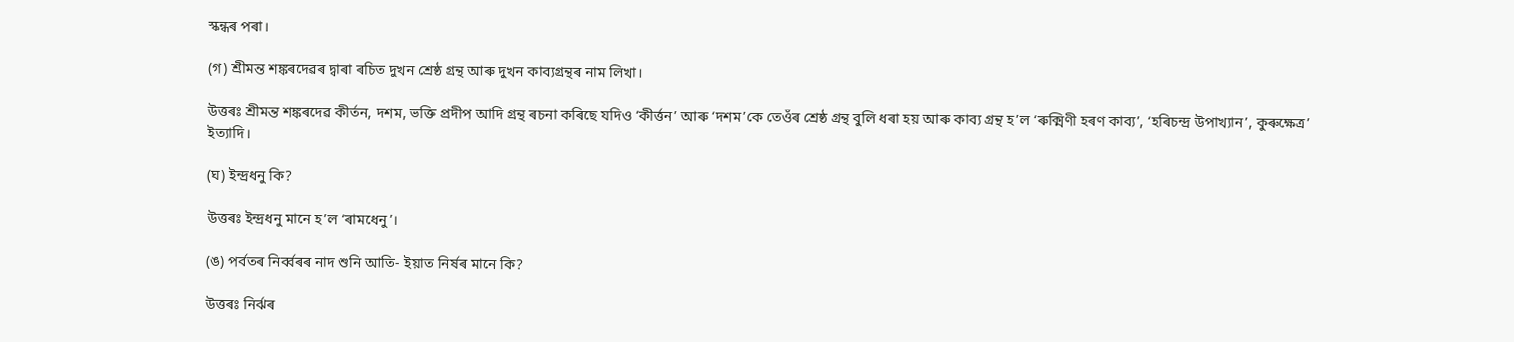স্কন্ধৰ পৰা।

(গ) শ্রীমন্ত শঙ্কৰদেৱৰ দ্বাৰা ৰচিত দুখন শ্ৰেষ্ঠ গ্ৰন্থ আৰু দুখন কাব্যগ্ৰন্থৰ নাম লিখা।

উত্তৰঃ শ্ৰীমন্ত শঙ্কৰদেৱ কীর্তন, দশম, ভক্তি প্রদীপ আদি গ্রন্থ ৰচনা কৰিছে যদিও ‘কীর্ত্তন’ আৰু ‘দশম’কে তেওঁৰ শ্ৰেষ্ঠ গ্রন্থ বুলি ধৰা হয় আৰু কাব্য গ্রন্থ হ’ল ‘ৰুক্মিণী হৰণ কাব্য’, ‘হৰিচন্দ্ৰ উপাখ্যান’, কুৰুক্ষেত্র’ ইত্যাদি।

(ঘ) ইন্দ্রধনু কি?

উত্তৰঃ ইন্দ্ৰধনু মানে হ’ল ‘ৰামধেনু’।

(ঙ) পৰ্বতৰ নিৰ্ব্বৰৰ নাদ শুনি আতি- ইয়াত নিৰ্ষৰ মানে কি?

উত্তৰঃ নির্ঝৰ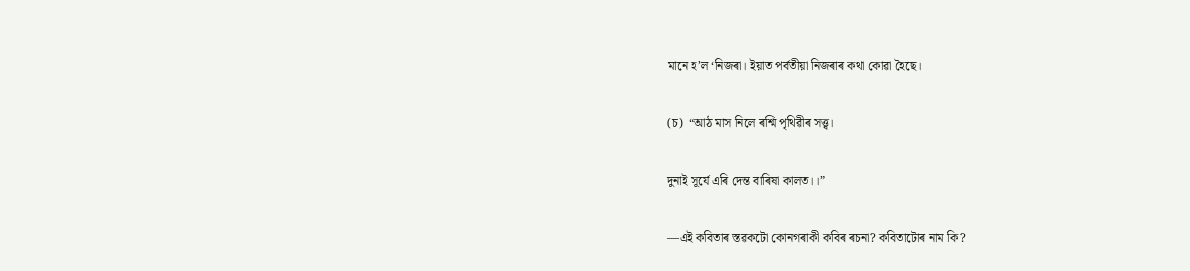মানে হ’ল ‘নিজৰা। ইয়াত পৰ্বতীয়া নিজৰাৰ কথা কোৱা হৈছে।

(চ)  “আঠ মাস নিলে ৰশ্মি পৃথিৱীৰ সত্ত্ব।

দুনাই সূর্যে এৰি দেন্ত বাৰিষা কালত।।”

––এই কবিতাৰ স্তৱকটো কোনগৰাকী কবিৰ ৰচনা? কবিতাটোৰ নাম কি?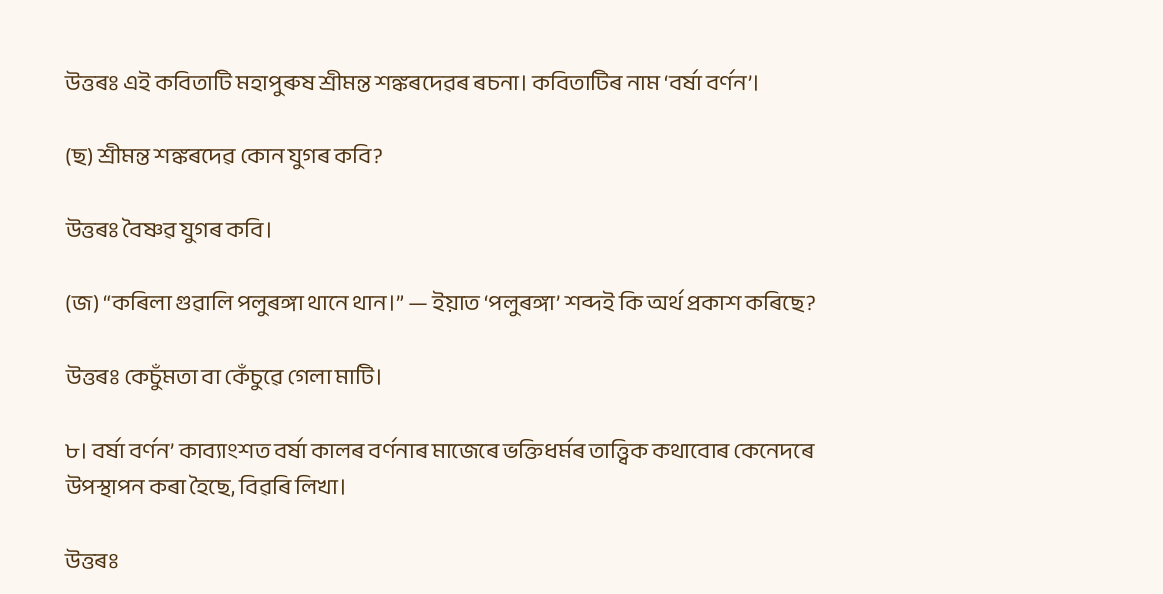উত্তৰঃ এই কবিতাটি মহাপুৰুষ শ্ৰীমন্ত শঙ্কৰদেৱৰ ৰচনা। কবিতাটিৰ নাম ‘বর্ষা বর্ণন’।

(ছ) শ্রীমন্ত শঙ্কৰদেৱ কোন যুগৰ কবি?

উত্তৰঃ বৈষ্ণৱ যুগৰ কবি।

(জ) “কৰিলা গুৱালি পলুৰঙ্গা থানে থান।” — ইয়াত ‘পলুৰঙ্গা’ শব্দই কি অর্থ প্রকাশ কৰিছে?

উত্তৰঃ কেচুঁমতা বা কেঁচুৱে গেলা মাটি।

৮। বর্ষা বর্ণন’ কাব্যাংশত বর্ষা কালৰ বৰ্ণনাৰ মাজেৰে ভক্তিধৰ্মৰ তাত্ত্বিক কথাবোৰ কেনেদৰে উপস্থাপন কৰা হৈছে, বিৱৰি লিখা।

উত্তৰঃ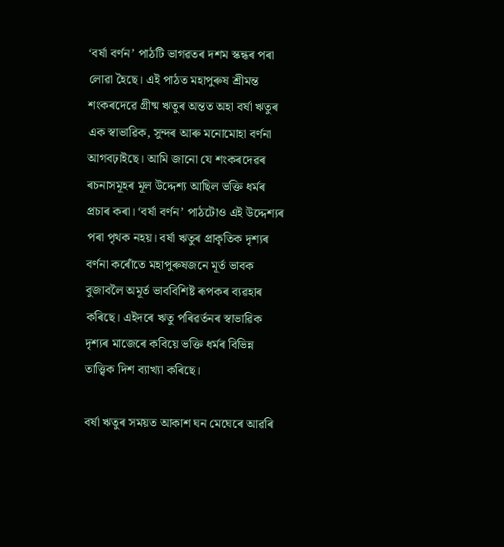‘বৰ্ষা বৰ্ণন’ পাঠটি ভাগৱতৰ দশম স্কন্ধৰ পৰা লোৱা হৈছে। এই পাঠত মহাপুৰুষ শ্ৰীমন্ত শংকৰদেৱে গ্ৰীষ্ম ঋতুৰ অন্তত অহা বৰ্ষা ঋতুৰ এক স্বাভাৱিক, সুন্দৰ আৰু মনোমোহা বৰ্ণনা আগবঢ়াইছে। আমি জানো যে শংকৰদেৱৰ ৰচনাসমূহৰ মূল উদ্দেশ্য আছিল ভক্তি ধৰ্মৰ প্ৰচাৰ কৰা। ‘বৰ্ষা বৰ্ণন’ পাঠটোও এই উদ্দেশ্যৰ পৰা পৃথক নহয়। বৰ্ষা ঋতুৰ প্ৰাকৃতিক দৃশ্যৰ বৰ্ণনা কৰোঁতে মহাপুৰুষজনে মূৰ্ত ভাবক বুজাবলৈ অমূৰ্ত ভাববিশিষ্ট ৰূপকৰ ব্যৱহাৰ কৰিছে। এইদৰে ঋতু পৰিৱৰ্তনৰ স্বাভাৱিক দৃশ্যৰ মাজেৰে কবিয়ে ভক্তি ধৰ্মৰ বিভিন্ন তাত্ত্বিক দিশ ব্যাখ্যা কৰিছে।

বৰ্ষা ঋতুৰ সময়ত আকাশ ঘন মেঘেৰে আৱৰি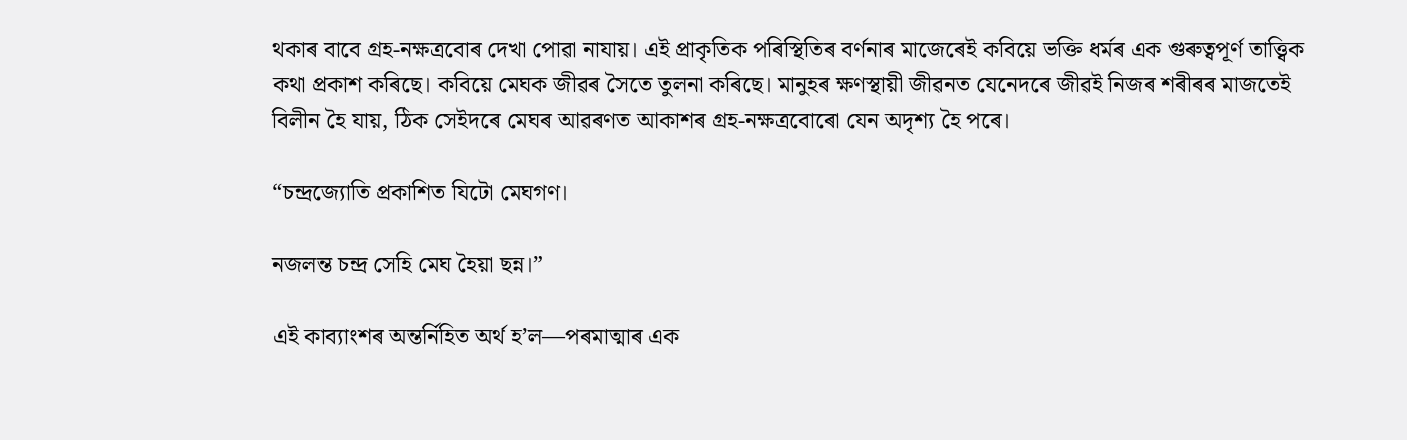থকাৰ বাবে গ্ৰহ-নক্ষত্ৰবোৰ দেখা পোৱা নাযায়। এই প্ৰাকৃতিক পৰিস্থিতিৰ বৰ্ণনাৰ মাজেৰেই কবিয়ে ভক্তি ধৰ্মৰ এক গুৰুত্বপূৰ্ণ তাত্ত্বিক কথা প্ৰকাশ কৰিছে। কবিয়ে মেঘক জীৱৰ সৈতে তুলনা কৰিছে। মানুহৰ ক্ষণস্থায়ী জীৱনত যেনেদৰে জীৱই নিজৰ শৰীৰৰ মাজতেই বিলীন হৈ যায়, ঠিক সেইদৰে মেঘৰ আৱৰণত আকাশৰ গ্ৰহ-নক্ষত্ৰবোৰো যেন অদৃশ্য হৈ পৰে।

“চন্দ্ৰজ্যোতি প্ৰকাশিত যিটো মেঘগণ।

নজলন্ত চন্দ্ৰ সেহি মেঘ হৈয়া ছন্ন।”

এই কাব্যাংশৰ অন্তৰ্নিহিত অৰ্থ হ’ল—পৰমাত্মাৰ এক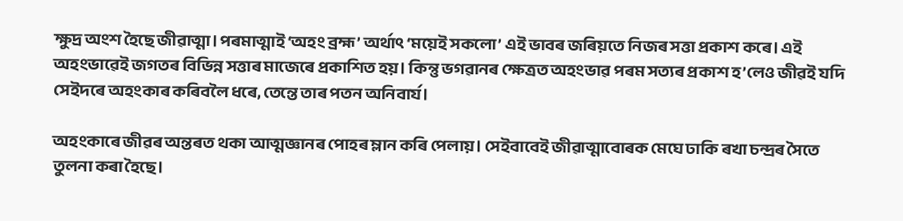ক্ষুদ্ৰ অংশ হৈছে জীৱাত্মা। পৰমাত্মাই ‘অহং ব্ৰহ্ম’ অৰ্থাৎ ‘ময়েই সকলো’ এই ভাবৰ জৰিয়তে নিজৰ সত্তা প্ৰকাশ কৰে। এই অহংভাৱেই জগতৰ বিভিন্ন সত্তাৰ মাজেৰে প্ৰকাশিত হয়। কিন্তু ভগৱানৰ ক্ষেত্ৰত অহংভাৱ পৰম সত্যৰ প্ৰকাশ হ’লেও জীৱই যদি সেইদৰে অহংকাৰ কৰিবলৈ ধৰে, তেন্তে তাৰ পতন অনিবাৰ্য।

অহংকাৰে জীৱৰ অন্তৰত থকা আত্মজ্ঞানৰ পোহৰ ম্লান কৰি পেলায়। সেইবাবেই জীৱাত্মাবোৰক মেঘে ঢাকি ৰখা চন্দ্ৰৰ সৈতে তুলনা কৰা হৈছে।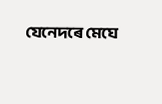যেনেদৰে মেঘে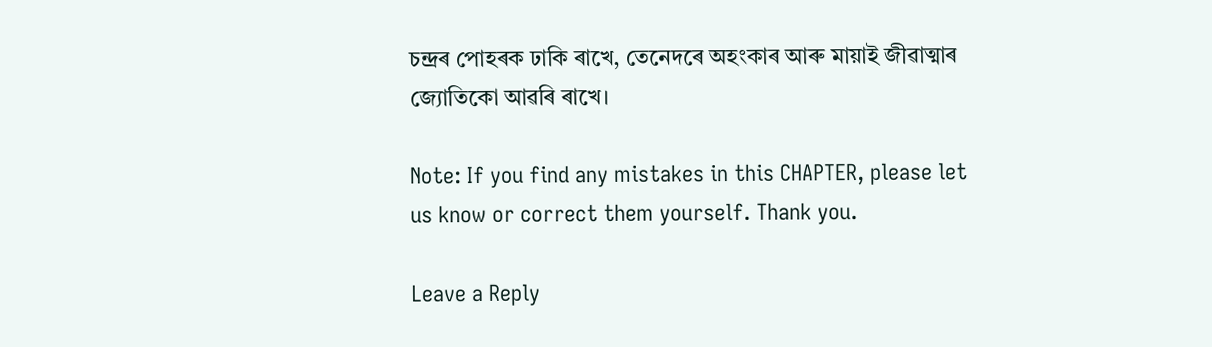চন্দ্ৰৰ পোহৰক ঢাকি ৰাখে, তেনেদৰে অহংকাৰ আৰু মায়াই জীৱাত্মাৰ জ্যোতিকো আৱৰি ৰাখে।

Note: If you find any mistakes in this CHAPTER, please let us know or correct them yourself. Thank you.

Leave a Reply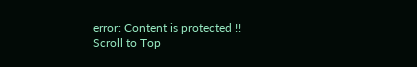error: Content is protected !!
Scroll to Top